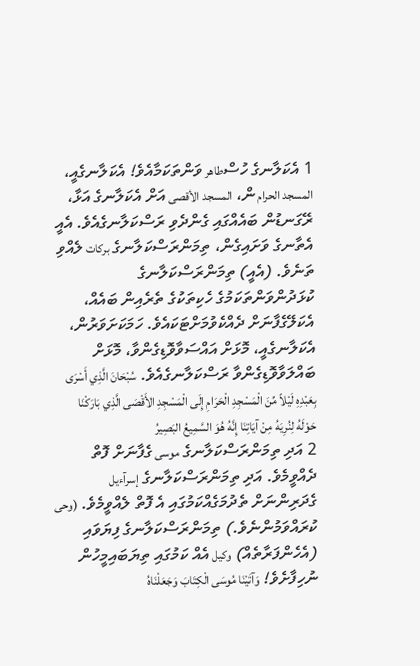1 އެކަލާނގެ ހުސްطاهر ވަންތަކަމާއެވެ! އެކަލާނގެއީ، المسجد الحرام ން، المسجد الأقصى އަށް އެކަލާނގެ އަޅާ، ރޭގަނޑުން ބައެއްގައި ގެންދެވި ރަސްކަލާނގެއެވެ. އެއީ އެތާނގެ ވަށައިގެން، ތިމަންރަސްކަލާނގެ بركات ލެއްވި ތަނެވެ. (އެއީ) ތިމަންރަސްކަލާނގެ ކުޅަދުންވަންތަކަމުގެ ހެކިތަކުގެ ތެރެއިން ބައެއް، އެކަލޭގެފާނަށް ދެއްކެވުމަށްޓަކައެވެ. ހަމަކަށަވަރުން، އެކަލާނގެއީ، މޮޅަށް އައްސަވާވޮޑިގެންވާ، މޮޅަށް ބައްލަވާވޮޑިގެންވާ ރަސްކަލާނގެއެވެ. سُبْحَانَ الَّذِي أَسْرَى بِعَبْدِهِ لَيْلاً مِّنَ الْمَسْجِدِ الْحَرَامِ إِلَى الْمَسْجِدِ الأَقْصَى الَّذِي بَارَكْنَا حَوْلَهُ لِنُرِيَهُ مِنْ آيَاتِنَا إِنَّهُ هُوَ السَّمِيعُ البَصِيرُ
2 އަދި ތިމަންރަސްކަލާނގެ موسى ގެފާނަށް ފޮތް ދެއްވީމެވެ. އަދި ތިމަންރަސްކަލާނގެ إسرآءيل ގެދަރިންނަށް ތެދުމަގެއްކަމުގައި އެ ފޮތް ލެއްވީމެވެ. (وحى ކުރައްވަމުންނެވެ.) ތިމަންރަސްކަލާނގެ ފިޔަވައި (އެހެންފަރާތެއް) وكيل އެއް ކަމުގައި ތިޔަބައިމީހުން ނުހިފާށެވެ! وَآتَيْنَا مُوسَى الْكِتَابَ وَجَعَلْنَاهُ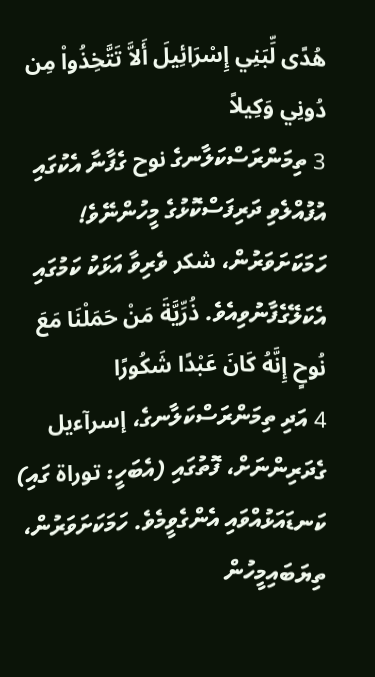هُدًى لِّبَنِي إِسْرَائِيلَ أَلاَّ تَتَّخِذُواْ مِن دُونِي وَكِيلاً
3 ތިމަންރަސްކަލާނގެ نوح ގެފާނާ އެކުގައި އުފުއްލެވި ދަރިފަސްކޮޅުގެ މީހުންނޭވެ! ހަމަކަށަވަރުން، شكر ވެރިވާ އަޅަކު ކަމުގައި އެކަލޭގެފާނުވިއެވެ. ذُرِّيَّةَ مَنْ حَمَلْنَا مَعَ نُوحٍ إِنَّهُ كَانَ عَبْدًا شَكُورًا
4 އަދި ތިމަންރަސްކަލާނގެ، إسرآءيل ގެދަރިންނަށް، ފޮތުގައި (އެބަހީ: توراة ގައި) ކަނޑައަޅުއްވައި އެންގެވީމެވެ. ހަމަކަށަވަރުން، ތިޔަބައިމީހުން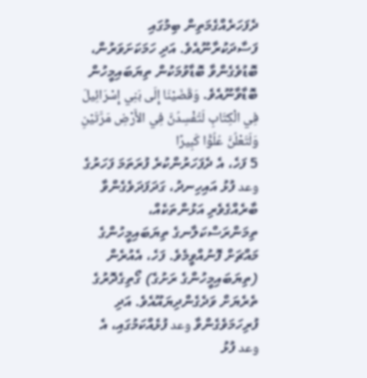ދެފަހަރެއްގެމަތިން ބިމުގައި ފަސާދަކުރާނޫއެވެ. އަދި ހަމަކަށަވަރުން، ބޮޑުވެގެންވާ ބޮޑާވުމަކުން ތިޔަބައިމީހުން ބޮޑާވާނޫއެވެ. وَقَضَيْنَا إِلَى بَنِي إِسْرَائِيلَ فِي الْكِتَابِ لَتُفْسِدُنَّ فِي الأَرْضِ مَرَّتَيْنِ وَلَتَعْلُنَّ عُلُوًّا كَبِيرًا
5 ފަހެ، އެ ދެފަހަރުންކުރެ ފުރަތަމަ ފަހަރުގެ وعد ފުޅު އައިހިނދު، ގަދަފަދަވެގެންވާ ބާރެއްގެވެރި އަޅުންތަކެއް، ތިމަންރަސްކަލާނގެ ތިޔަބައިމީހުންގެ މައްޗަށް ފޮނުއްވީމެވެ. ފަހެ، އެއުރެން (ތިޔަބައިމީހުންގެ ރަށުގެ) ގޯތިގެދޮރުގެ ތެރެޔަށް ވަދެގެންދިޔައޫއެވެ. އަދި ފުރިހަމަވެގެންވާ وعد ފުޅެއްކަމުގައި، އެ وعد ފުޅު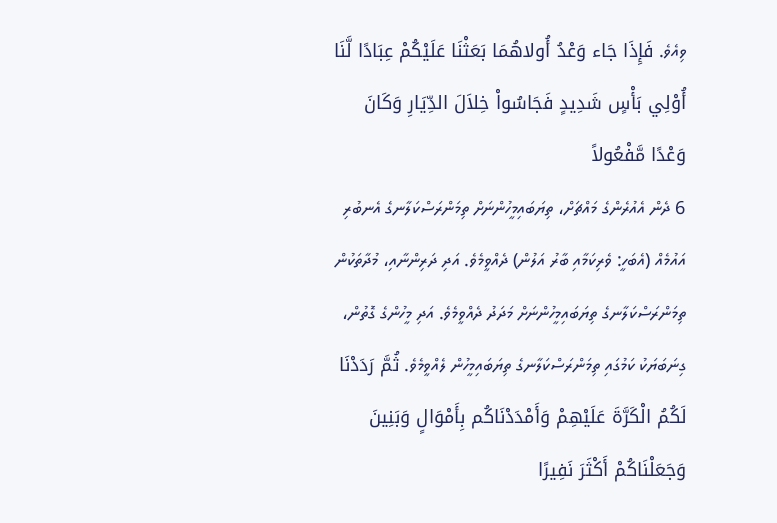ވިއެވެ. فَإِذَا جَاء وَعْدُ أُولاهُمَا بَعَثْنَا عَلَيْكُمْ عِبَادًا لَّنَا أُوْلِي بَأْسٍ شَدِيدٍ فَجَاسُواْ خِلاَلَ الدِّيَارِ وَكَانَ وَعْدًا مَّفْعُولاً
6 ދެން އެއުރެންގެ މައްޗަށް، ތިޔަބައިމީހުންނަށް ތިމަންރަސްކަލާނގެ އެނބުރި އައުމެއް (އެބަހީ: ވެރިކަމާއި ބާރު އަލުން) ދެއްވީމެވެ. އަދި ދަރިންނާއި، މުދާތަކުން ތިމަންރަސްކަލާނގެ ތިޔަބައިމީހުންނަށް މަދަދު ދެއްވީމެވެ. އަދި މީހުންގެ ގޮތުން، ގިނަބަޔަކު ކަމުގައި ތިމަންރަސްކަލާނގެ ތިޔަބައިމީހުން ލެއްވީމެވެ. ثُمَّ رَدَدْنَا لَكُمُ الْكَرَّةَ عَلَيْهِمْ وَأَمْدَدْنَاكُم بِأَمْوَالٍ وَبَنِينَ وَجَعَلْنَاكُمْ أَكْثَرَ نَفِيرًا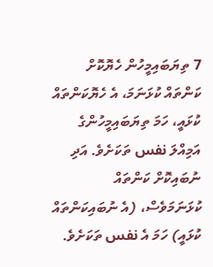7 ތިޔަބައިމީހުން ހެޔޮކޮށް ކަންތައް ކުޅަނަމަ، އެ ހެޔޮކަންތައް ކުޅައީ، ހަމަ ތިޔަބައިމީހުންގެ އަމިއްލަ نفس ތަކަށެވެ. އަދި ނުބައިކޮށް ކަންތައް ކުޅަނަމަވެސް، (އެ ނުބައިކަންތައް ކުޅައީ) ހަމަ އެ نفس ތަކަށެވެ.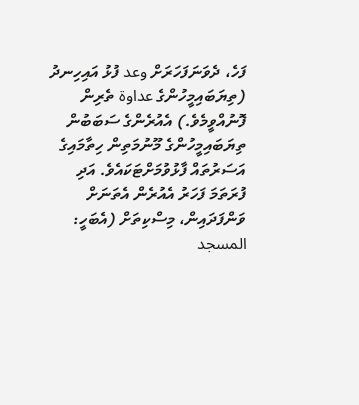ފަހެ، ދެވަނަފަހަރަށް وعد ފުޅު އައިހިނދު (ތިޔަބައިމީހުންގެ عداوة ތެރިން ފޮނުއްވީމެވެ.) އެއުރެންގެ ސަބަބުން ތިޔަބައިމީހުންގެ މޫނުމަތިން ހިތާމައިގެ އަސަރުތައް ފާޅުވުމަށްޓަކައެވެ. އަދި ފުރަތަމަ ފަހަރު އެއުރެން އެތަނަށް ވަންފަދައިން، މިސްކިތަށް (އެބަހީ: المسجد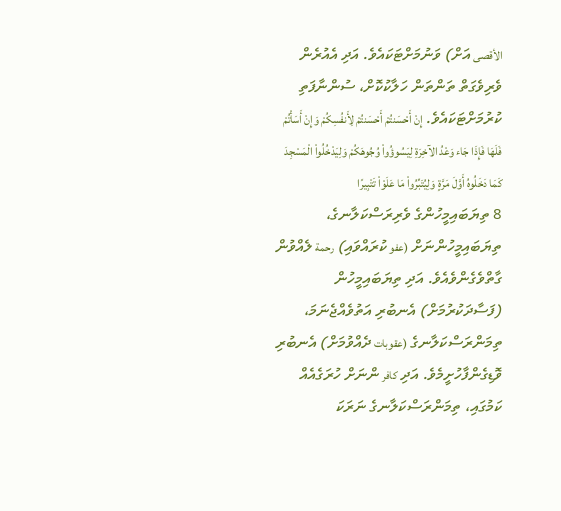الأقصى އަށް) ވަނުމަށްޓަކައެވެ. އަދި އެއުރެން ވެރިވެގަތް ތަންތަން ހަލާކުކޮށް، ސުންނާފަތި ކުރުމަށްޓަކައެވެ. إِنْ أَحْسَنتُمْ أَحْسَنتُمْ لِأَنفُسِكُمْ وَإِنْ أَسَأْتُمْ فَلَهَا فَإِذَا جَاء وَعْدُ الآخِرَةِ لِيَسُوؤُواْ وُجُوهَكُمْ وَلِيَدْخُلُواْ الْمَسْجِدَ كَمَا دَخَلُوهُ أَوَّلَ مَرَّةٍ وَلِيُتَبِّرُواْ مَا عَلَوْاْ تَتْبِيرًا
8 ތިޔަބައިމީހުންގެ ވެރިރަސްކަލާނގެ، ތިޔަބައިމީހުންނަށް (عفو ކުރައްވައި) رحمة ލެއްވުން ގާތްވެގެންވެއެވެ. އަދި ތިޔަބައިމީހުން (ފަސާދަކުރުމަށް) އެނބުރި އަތުވެއްޖެނަމަ، ތިމަންރަސްކަލާނގެ (عقوبات ދެއްވުމަށް) އެނބުރި ވޮޑިގެންފާހުށީމެވެ. އަދި كافر ންނަށް ހުރަގެއެއް ކަމުގައި، ތިމަންރަސްކަލާނގެ ނަރަކަ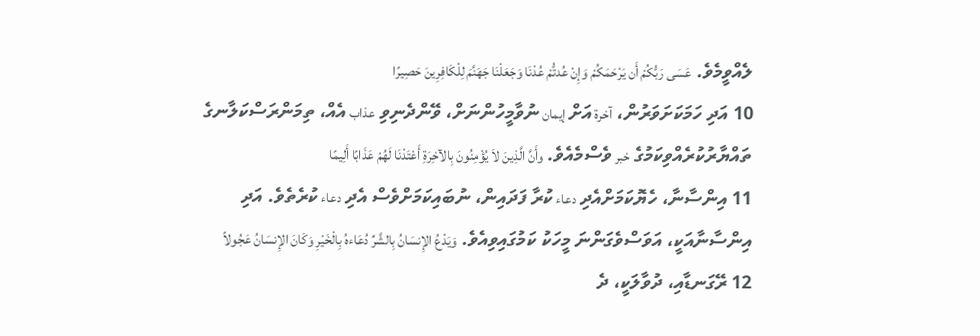ލެއްވީމެވެ. عَسَى رَبُّكُمْ أَن يَرْحَمَكُمْ وَإِنْ عُدتُّمْ عُدْنَا وَجَعَلْنَا جَهَنَّمَ لِلْكَافِرِينَ حَصِيرًا
10 އަދި ހަމަކަށަވަރުން، آخرة އަށް إيمان ނުވާމީހުންނަށް، ވޭންދެނިވި عذاب އެއް، ތިމަންރަސްކަލާނގެ ތައްޔާރުކުރެއްވިކަމުގެ خبر ވެސްމެއެވެ. وأَنَّ الَّذِينَ لاَ يُؤْمِنُونَ بِالآخِرَةِ أَعْتَدْنَا لَهُمْ عَذَابًا أَلِيمًا
11 އިންސާނާ، ހެޔޮކަމަށްއެދި دعاء ކުރާ ފަދައިން، ނުބައިކަމަށްވެސް އެދި دعاء ކުރެތެވެ. އަދި އިންސާނާއަކީ، އަވަސްވެގަންނަ މީހަކު ކަމުގައިވިއެވެ. وَيَدْعُ الإِنسَانُ بِالشَّرِّ دُعَاءهُ بِالْخَيْرِ وَكَانَ الإِنسَانُ عَجُولاً
12 ރޭގަނޑާއި، ދުވާލަކީ، ދެ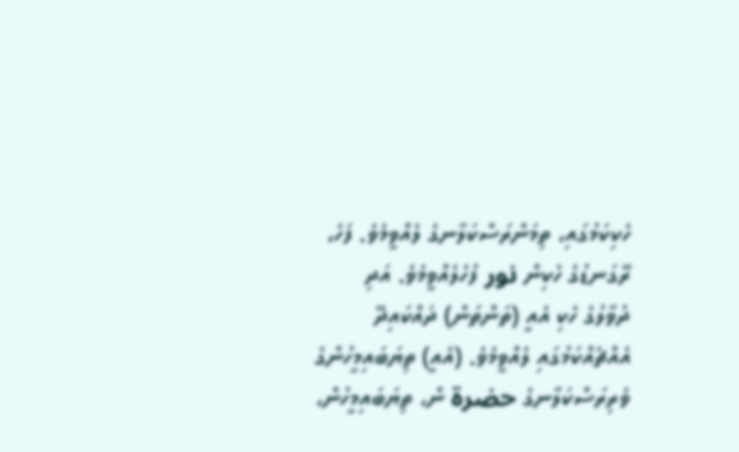ހެކިކަމުގައި، ތިމަންރަސްކަލާނގެ ލެއްވީމެވެ. ފަހެ، ރޭގަނޑުގެ ހެކިން نور ފުހެލެއްވީމެވެ. އަދި ދުވާލުގެ ހެކި އެއީ (ތަންތަން) ދައްކައިދޭ އެއްޗެއްކަމުގައި ލެއްވީމެވެ. (އެއީ) ތިޔަބައިމީހުންގެ ވެރިރަސްކަލާނގެ حضرة ން، ތިޔަބައިމީހުން،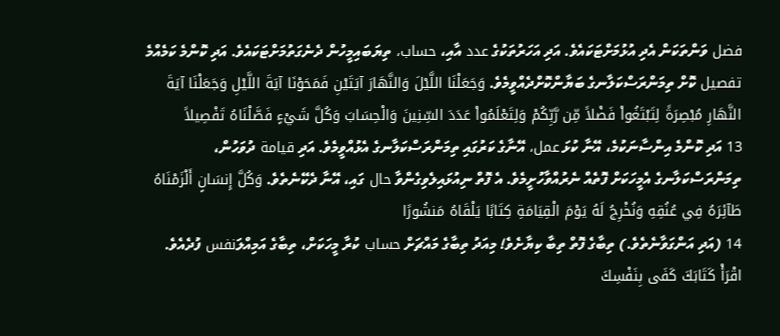فضل ވަންތަކަން އެދި އުޅުމަށްޓަކައެވެ. އަދި އަހަރުތަކުގެ عدد އާއި، حساب، ތިޔަބައިމީހުން ދެނެގަތުމަށްޓަކައެވެ. އަދި ކޮންމެ ކަމެއްމެ تفصيل ކޮށް ތިމަންރަސްކަލާނގެ ބަޔާންކޮށްދެއްވީމެވެ. وَجَعَلْنَا اللَّيْلَ وَالنَّهَارَ آيَتَيْنِ فَمَحَوْنَا آيَةَ اللَّيْلِ وَجَعَلْنَا آيَةَ النَّهَارِ مُبْصِرَةً لِتَبْتَغُواْ فَضْلاً مِّن رَّبِّكُمْ وَلِتَعْلَمُواْ عَدَدَ السِّنِينَ وَالْحِسَابَ وَكُلَّ شَيْءٍ فَصَّلْنَاهُ تَفْصِيلاً
13 އަދި ކޮންމެ އިންސާނަކުމެ، އޭނާ ކުޅަ عمل، އޭނާގެ ކަރުގައި ތިމަންރަސްކަލާނގެ އެޅުއްވީމެވެ. އަދި قيامة ދުވަހުން، ތިމަންރަސްކަލާނގެ އެމީހަކަށް ފޮތެއް ނެރުއްވާހުށީމެވެ. އެ ފޮތް ނިއުޅައިލެވިގެންވާ حال ގައި، އޭނާ ދެކޭނެތެވެ. وَكُلَّ إِنسَانٍ أَلْزَمْنَاهُ طَآئِرَهُ فِي عُنُقِهِ وَنُخْرِجُ لَهُ يَوْمَ الْقِيَامَةِ كِتَابًا يَلْقَاهُ مَنشُورًا
14 (އަދި އަންގަވާނެތެވެ.) ތިބާގެ ފޮތް ތިބާ ކިޔާށެވެ! މިއަދު ތިބާގެ މައްޗަށް حساب ކުރާ މީހަކަށް، ތިބާގެ އަމިއްލަنفس ފުދެއެވެ. اقْرَأْ كَتَابَكَ كَفَى بِنَفْسِكَ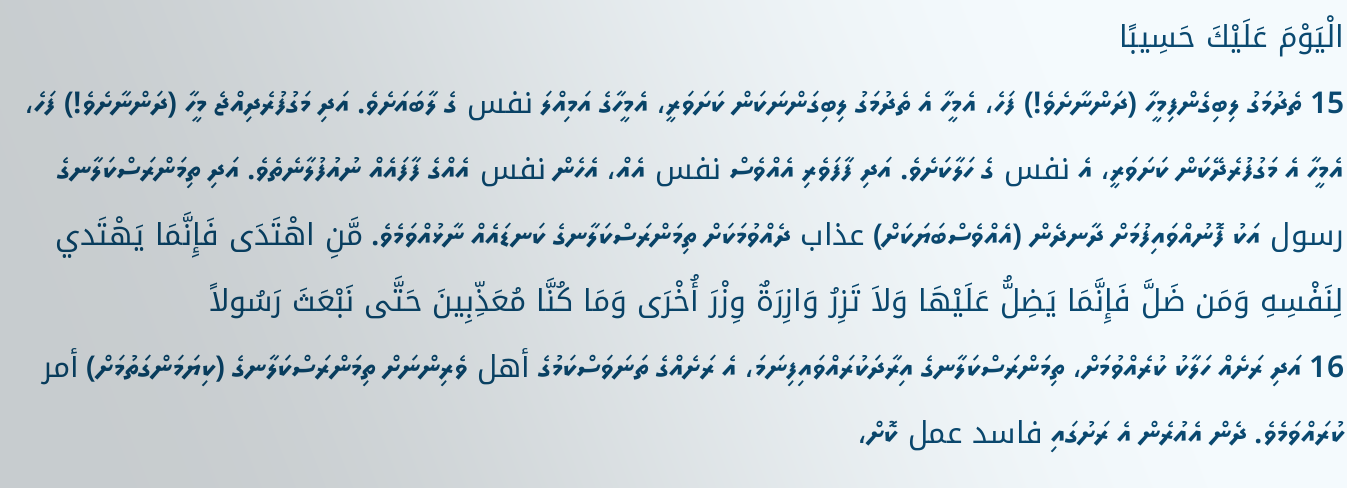الْيَوْمَ عَلَيْكَ حَسِيبًا
15 ތެދުމަގު ލިބިގެންފިމީހާ (ދަންނާށެވެ!) ފަހެ، އެމީހާ އެ ތެދުމަގު ލިބިގަންނަކަން ކަށަވަރީ، އެމީހާގެ އަމިއްލަ نفس ގެ ލާބައަށެވެ. އަދި މަގުފުރެދިއްޖެ މީހާ (ދަންނާށެވެ!) ފަހެ، އެމީހާ އެ މަގުފުރެދޭކަން ކަށަވަރީ، އެ نفس ގެ ހަލާކަށެވެ. އަދި ފާފަވެރި އެއްވެސް نفس އެއް، އެހެން نفس އެއްގެ ފާފައެއް ނުއުފުލާނެތެވެ. އަދި ތިމަންރަސްކަލާނގެ رسول އަކު ފޮނުއްވައިފުމަށް ދާނދެން (އެއްވެސްބަޔަކަށް) عذاب ދެއްވުމަކަށް ތިމަންރަސްކަލާނގެ ކަނޑައެއް ނާޅުއްވަމެވެ. مَّنِ اهْتَدَى فَإِنَّمَا يَهْتَدي لِنَفْسِهِ وَمَن ضَلَّ فَإِنَّمَا يَضِلُّ عَلَيْهَا وَلاَ تَزِرُ وَازِرَةٌ وِزْرَ أُخْرَى وَمَا كُنَّا مُعَذِّبِينَ حَتَّى نَبْعَثَ رَسُولاً
16 އަދި ރަށެއް ހަލާކު ކުރެއްވުމަށް، ތިމަންރަސްކަލާނގެ އިރާދަކުރައްވައިފިނަމަ، އެ ރަށެއްގެ ތަނަވަސްކަމުގެ أهل ވެރިންނަށް ތިމަންރަސްކަލާނގެ (ކިޔަމަންގަތުމަށް) أمر ކުރައްވަމެވެ. ދެން އެއުރެން އެ ރަށުގައި فاسد عمل ކޮށް،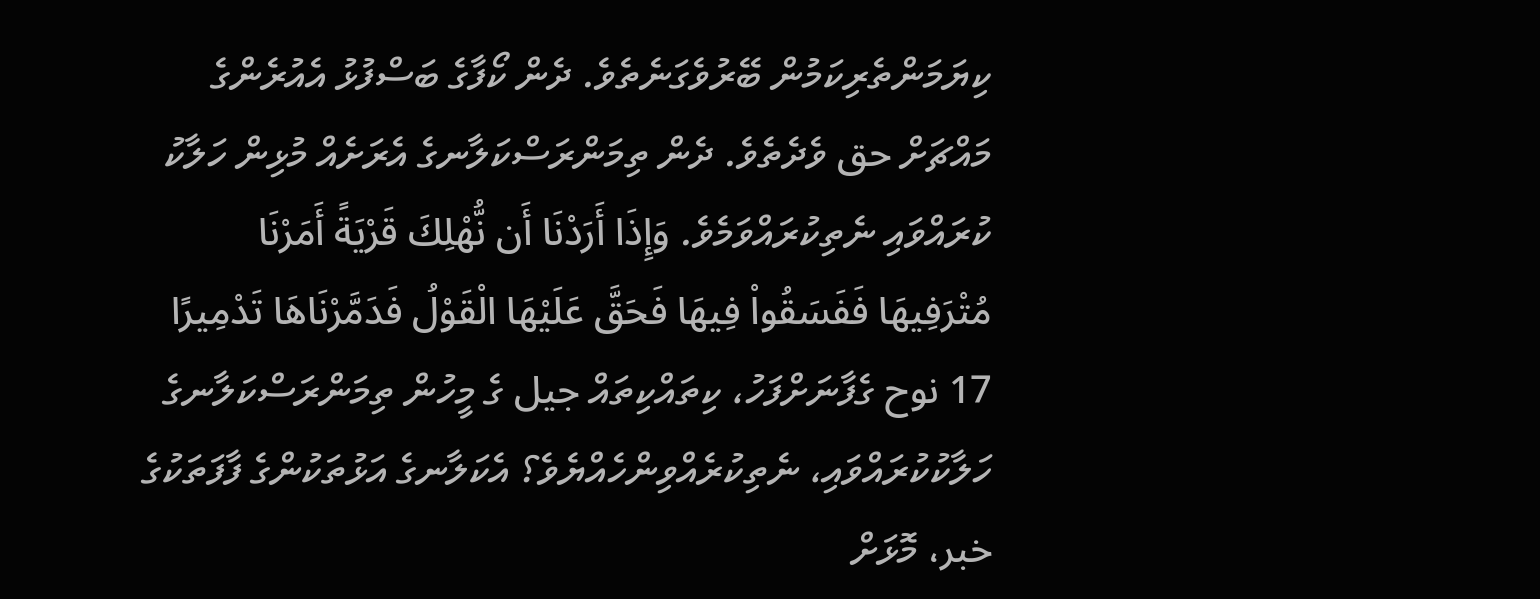ކިޔަމަންތެރިކަމުން ބޭރުވެގަނެތެވެ. ދެން ކޯފާގެ ބަސްފުޅު އެއުރެންގެ މައްޗަށް حق ވެދެތެވެ. ދެން ތިމަންރަސްކަލާނގެ އެރަށެއް މުޅިން ހަލާކު ކުރައްވައި ނެތިކުރައްވަމެވެ. وَإِذَا أَرَدْنَا أَن نُّهْلِكَ قَرْيَةً أَمَرْنَا مُتْرَفِيهَا فَفَسَقُواْ فِيهَا فَحَقَّ عَلَيْهَا الْقَوْلُ فَدَمَّرْنَاهَا تَدْمِيرًا
17 نوح ގެފާނަށްފަހު، ކިތައްކިތައް جيل ގެ މީހުން ތިމަންރަސްކަލާނގެ ހަލާކުކުރައްވައި، ނެތިކުރެއްވިންހެއްޔެވެ؟ އެކަލާނގެ އަޅުތަކުންގެ ފާފަތަކުގެ خبر، މޮޅަށް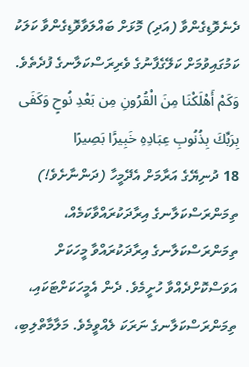ދެނެވޮޑިގެންވާ (އަދި) މޮޅަށް ބައްލަވާވޮޑިގެންވާ ކަލަކު ކަމުގައިވުމަށް ކަލޭގެފާނުގެ ވެރިރަސްކަލާނގެ ފުދެތެވެ. وَكَمْ أَهْلَكْنَا مِنَ الْقُرُونِ مِن بَعْدِ نُوحٍ وَكَفَى بِرَبِّكَ بِذُنُوبِ عِبَادِهِ خَبِيرًَا بَصِيرًا
18 ދުނިޔޭގެ އަރާމަށް އެދޭމީހާ (ދަންނާށެވެ!) ތިމަންރަސްކަލާނގެ އިރާދަކުރައްވާކަމެއް، ތިމަންރަސްކަލާނގެ އިރާދަކުރައްވާ މީހަކަށް އަވަސްކޮށްދެއްވާ ހުށީމެވެ. ދެން އެމީހަކަށްޓަކައި، ތިމަންރަސްކަލާނގެ ނަރަކަ ލެއްވީމެވެ. މަލާމާތްލިބި،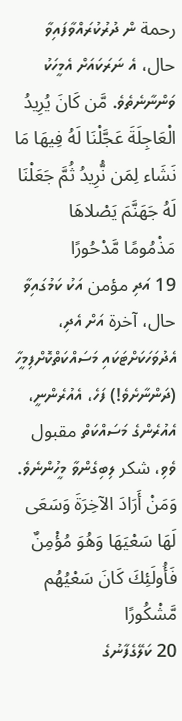رحمة ން ދުރުކުރައްވާފައިވާ حال، އެ ނަރަކައަށް އެމީހަކު ވަންނާނެތެވެ. مَّن كَانَ يُرِيدُ الْعَاجِلَةَ عَجَّلْنَا لَهُ فِيهَا مَا نَشَاء لِمَن نُّرِيدُ ثُمَّ جَعَلْنَا لَهُ جَهَنَّمَ يَصْلاهَا مَذْمُومًا مَّدْحُورًا
19 އަދި مؤمن އަކު ކަމުގައިވާ حال، آخرة އަށް އެދި، އެދުވަހަކަށްޓަކައި މަސައްކަތްކޮށްފިމީހާ (ދަންނާށެވެ!) ފަހެ، އެއުރެންނީ، އެއުރެންގެ މަސައްކަތް مقبول ވެވި، شكر ލިބިގެންވާ މީހުންނެވެ. وَمَنْ أَرَادَ الآخِرَةَ وَسَعَى لَهَا سَعْيَهَا وَهُوَ مُؤْمِنٌ فَأُولَئِكَ كَانَ سَعْيُهُم مَّشْكُورًا
20 ކަލޭގެފާނުގެ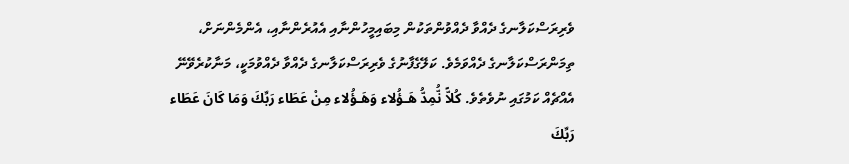ވެރިރަސްކަލާނގެ ދެއްވާ ދެއްވުންތަކުން މިބައިމީހުންނާއި އެއުރެންނާއި، އެންމެންނަށް، ތިމަންރަސްކަލާނގެ ދެއްވަމެވެ. ކަލޭގެފާނުގެ ވެރިރަސްކަލާނގެ ދެއްވާ ދެއްވުމަކީ، މަނާކުރެވޭނޭ އެއްޗެއް ކަމުގައި ނުވެތެވެ. كُلاًّ نُّمِدُّ هَـؤُلاء وَهَـؤُلاء مِنْ عَطَاء رَبِّكَ وَمَا كَانَ عَطَاء رَبِّكَ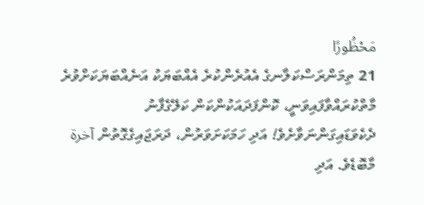مَحْظُورًا
21 ތިމަންރަސްކަލާނގެ އެއުރެންކުރެ އެއްބަޔަކު އަނެއްބަޔަކަށްވުރެ މާތްކުރައްވާފައިވަނީ، ކޮންފަދައަކުންކަން ކަލޭގެފާނު ދެކެވަޑައިގަންނަވާށެވެ! އަދި ހަމަކަށަވަރުން، ދަރަޖައިގެގޮތުން آخرة މާބޮޑެވެ. އަދި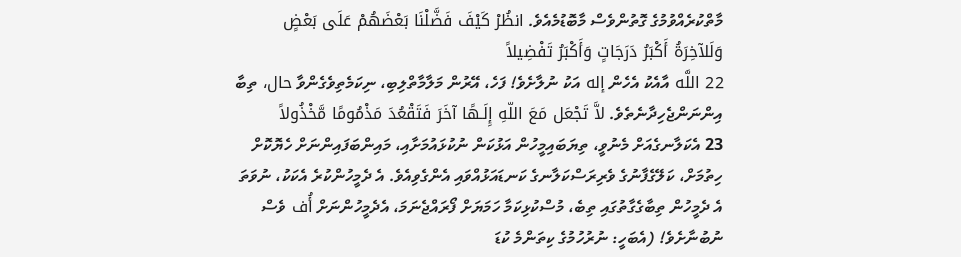މާތްކުރެއްވުމުގެ ގޮތުންވެސް މާބޮޑުމެއެވެ. انظُرْ كَيْفَ فَضَّلْنَا بَعْضَهُمْ عَلَى بَعْضٍ وَلَلآخِرَةُ أَكْبَرُ دَرَجَاتٍ وَأَكْبَرُ تَفْضِيلاً
22 اللَّه އާއެކު އެހެން إله އަކު ނުލާށެވެ! ފަހެ، އޭރުން މަލާމާތްލިބި، ނިކަމެތިވެގެންވާ حال، ތިބާ އިންނަންޖެހިދާނެތެވެ. لاَّ تَجْعَل مَعَ اللّهِ إِلَـهًا آخَرَ فَتَقْعُدَ مَذْمُومًا مَّخْذُولاً
23 އެކަލާނގެއަށް މެނުވީ، ތިޔަބައިމީހުން އަޅުކަން ނުކުޅައުމަށާއި، މައިންބަފައިންނަށް ހެޔޮކޮށް ހިތުމަށް، ކަލޭގެފާނުގެ ވެރިރަސްކަލާނގެ ކަނޑައަޅުއްވައި އެންގެވިއެވެ. އެ ދެމީހުންކުރެ އެކަކު، ނުވަތަ އެ ދެމީހުން ތިބާގެގާތުގައި ތިބެ، މުސްކުޅިކަމާ ހަމަޔަށް ފޯރައްޖެނަމަ، އެދެމީހުންނަށް أُف ވެސް ނުބުނާށެވެ! (އެބަހީ: ނުރުހުމުގެ ކިތަންމެ ކުޑަ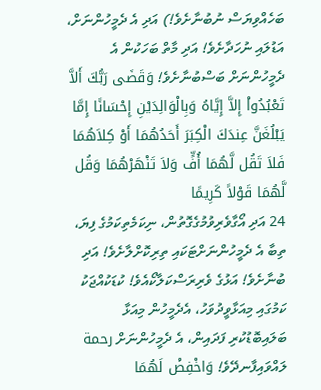ބަހެއްވިޔަސް ނުބުނާށެވެ!) އަދި އެ ދެމީހުންނަށް، އަޑުލައި ނުހަދާށެވެ! އަދި މާތް ބަހަކުން އެ ދެމީހުންނަށް ބަސްބުނާށެވެ! وَقَضَى رَبُّكَ أَلاَّ تَعْبُدُواْ إِلاَّ إِيَّاهُ وَبِالْوَالِدَيْنِ إِحْسَانًا إِمَّا يَبْلُغَنَّ عِندَكَ الْكِبَرَ أَحَدُهُمَا أَوْ كِلاَهُمَا فَلاَ تَقُل لَّهُمَا أُفٍّ وَلاَ تَنْهَرْهُمَا وَقُل لَّهُمَا قَوْلاً كَرِيمًا
24 އަދި އޯގާވެރިވުމުގެގޮތުން، ނިކަމެތިކަމުގެ ފިޔަ، ތިބާ އެ ދެމީހުންނަށްޓަކައި ތިރިކޮށްލާށެވެ! އަދި ބުނާށެވެ! އަޅުގެ ވެރިރަސްކަލާކޯއެވެ! ކުޑަކުއްޖަކު ކަމުގައި މިއަޅާވީދުވަހު، އެދެމީހުން މިއަޅާ ބަލައިބޮޑުކުރި ފަދައިން، އެ ދެމީހުންނަށް رحمة ލައްވައިފާނދޭވެ! وَاخْفِضْ لَهُمَا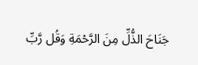جَنَاحَ الذُّلِّ مِنَ الرَّحْمَةِ وَقُل رَّبِّ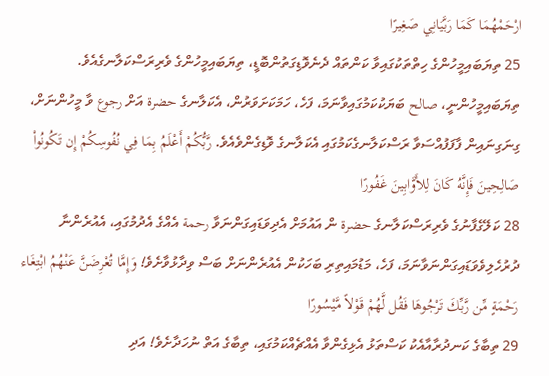ارْحَمْهُمَا كَمَا رَبَّيَانِي صَغِيرًا
25 ތިޔަބައިމީހުންގެ ހިތްތަކުގައިވާ ކަންތައް ދެނެވޮޑިގަތުންބޮޑީ، ތިޔަބައިމީހުންގެ ވެރިރަސްކަލާނގެއެވެ. ތިޔަބައިމީހުންނީ، صالح ބަޔަކުކަމުގައިވާނަމަ، ފަހެ، ހަމަކަށަވަރުން، އެކަލާނގެ حضرة އަށް رجوع ވާ މީހުންނަށް، ގިނަގިނައިން ފާފަފުއްސަވާ ރަސްކަލާނގެކަމުގައި އެކަލާނގެ ވޮޑިގެންވެއެވެ. رَّبُّكُمْ أَعْلَمُ بِمَا فِي نُفُوسِكُمْ إِن تَكُونُواْ صَالِحِينَ فَإِنَّهُ كَانَ لِلأَوَّابِينَ غَفُورًا
28 ކަލޭގެފާނުގެ ވެރިރަސްކަލާނގެ حضرة ން އައުމަށް އެދިވަޑައިގަންނަވާ رحمة އެއްގެ އެދުމުގައި، އެއުރެންނާ ދުރުހެލިވެވަޑައިގަންނަވާނަމަ، ފަހެ، މަޑުމައިތިރި ބަހަކުން އެއުރެންނަށް ބަސް ވިދާޅުވާށެވެ! وَإِمَّا تُعْرِضَنَّ عَنْهُمُ ابْتِغَاء رَحْمَةٍ مِّن رَّبِّكَ تَرْجُوهَا فَقُل لَّهُمْ قَوْلاً مَّيْسُورًا
29 ތިބާގެ ކަނދުރާއާއެކު ކަސްތަޅު އެޅިގެންވާ އެއްޗެއްކަމުގައި، ތިބާގެ އަތް ނުހަދާށެވެ! އަދި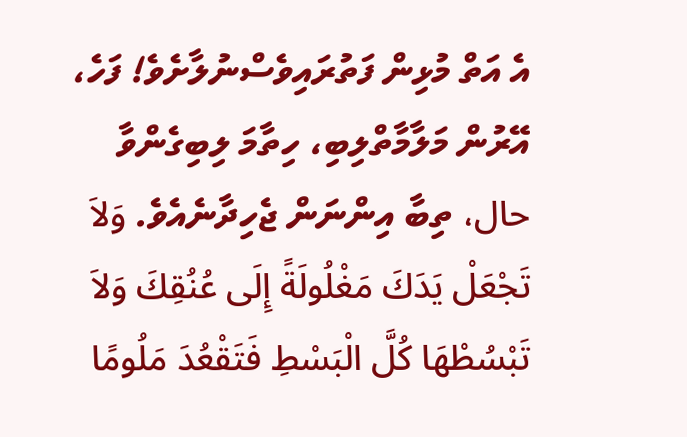އެ އަތް މުޅިން ފަތުރައިވެސްނުލާށެވެ! ފަހެ، އޭރުން މަލާމާތްލިބި، ހިތާމަ ލިބިގެންވާ حال، ތިބާ އިންނަން ޖެހިދާނެއެވެ. وَلاَ تَجْعَلْ يَدَكَ مَغْلُولَةً إِلَى عُنُقِكَ وَلاَ تَبْسُطْهَا كُلَّ الْبَسْطِ فَتَقْعُدَ مَلُومًا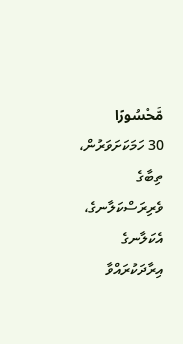مَّحْسُورًا
30 ހަމަކަށަވަރުން، ތިބާގެ ވެރިރަސްކަލާނގެ، އެކަލާނގެ އިރާދަކުރައްވާ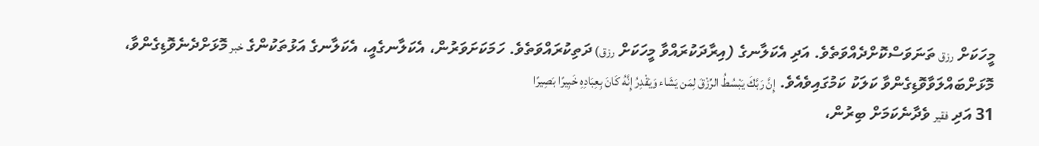މީހަކަށް رزق ތަނަވަސްކޮށްދެއްވަތެވެ. އަދި އެކަލާނގެ (އިރާދަކުރައްވާ މީހަކަށް رزق) ދަތިކުރައްވަތެވެ. ހަމަކަށަވަރުން، އެކަލާނގެއީ، އެކަލާނގެ އަޅުތަކުންގެ خبر މޮޅަށްދެނެވޮޑިގެންވާ، މޮޅަށްބައްލަވާވޮޑިގެންވާ ކަލަކު ކަމުގައިވެއެވެ. إِنَّ رَبَّكَ يَبْسُطُ الرِّزْقَ لِمَن يَشَاء وَيَقْدِرُ إِنَّهُ كَانَ بِعِبَادِهِ خَبِيرًا بَصِيرًا
31 އަދި فقير ވެދާނެކަމަށް ބިރުން،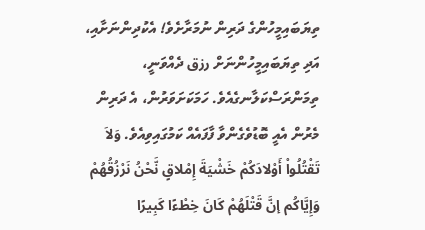ތިޔަބައިމީހުންގެ ދަރިން ނުމަރާށެވެ! އެކުދިންނަށާއި، އަދި ތިޔަބައިމީހުންނަށް رزق ދެއްވަނީ، ތިމަންރަސްކަލާނގެއެވެ. ހަމަކަށަވަރުން، އެ ދަރިން މެރުން އެއީ ބޮޑުވެގެންވާ ފާފައެއް ކަމުގައިވިއެވެ. وَلاَ تَقْتُلُواْ أَوْلادَكُمْ خَشْيَةَ إِمْلاقٍ نَّحْنُ نَرْزُقُهُمْ وَإِيَّاكُم إنَّ قَتْلَهُمْ كَانَ خِطْءًا كَبِيرًا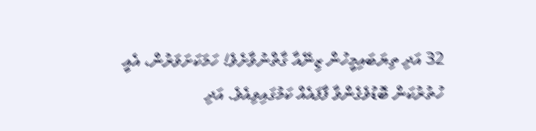32 އަދި ތިޔަބައިމީހުން ޒިނޭއާ ގާތްނުވާށެވެ! ހަމަކަށަވަރުން، އެއީ ހުތުރުކަން ބޮޑުވެގެންވާ ފާފައެއް ކަމުގައިވިއެވެ. އަދި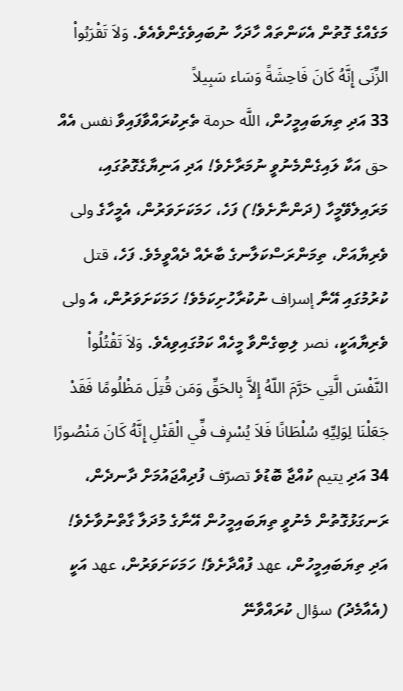މަގެއްގެ ގޮތުން އެކަންތައް ހާދަހާ ނުބައިވެގެންވެއެވެ. وَلاَ تَقْرَبُواْ الزِّنَى إِنَّهُ كَانَ فَاحِشَةً وَسَاء سَبِيلاً
33 އަދި ތިޔަބައިމީހުން، اللَّه حرمة ތެރިކުރައްވާފައިވާ نفس އެއް حق އަކާ ލައިގެންމެނުވީ ނުމަރާށެވެ! އަދި އަނިޔާގެގޮތުގައި، މަރައިލެވޭމީހާ (ދަންނާށެވެ!) ފަހެ، ހަމަކަށަވަރުން، އެމީހާގެ ولى ވެރިޔާއަށް، ތިމަންރަސްކަލާނގެ ބާރެއް ދެއްވީމެވެ. ފަހެ، قتل ކުރުމުގައި އޭނާ إسراف ނުކުރާހުށިކަމެވެ! ހަމަކަށަވަރުން، އެ ولى ވެރިޔާއަކީ، نصر ލިބިގެންވާ މީހެއް ކަމުގައިވިއެވެ. وَلاَ تَقْتُلُواْ النَّفْسَ الَّتِي حَرَّمَ اللّهُ إِلاَّ بِالحَقِّ وَمَن قُتِلَ مَظْلُومًا فَقَدْ جَعَلْنَا لِوَلِيِّهِ سُلْطَانًا فَلاَ يُسْرِف فِّي الْقَتْلِ إِنَّهُ كَانَ مَنْصُورًا
34 އަދި يتيم ކުއްޖާ ބޮޑުވެ تصرّف ފުދިއްޖައުމަށް ދާނދެން، ރަނގަޅުގޮތުން މެނުވީ ތިޔަބައިމީހުން އޭނާގެ މުދަލާ ގާތްނުވާށެވެ! އަދި ތިޔަބައިމީހުން، عهد ފުއްދާށެވެ! ހަމަކަށަވަރުން، عهد އަކީ (އެއާމެދު) سؤال ކުރައްވާނޭ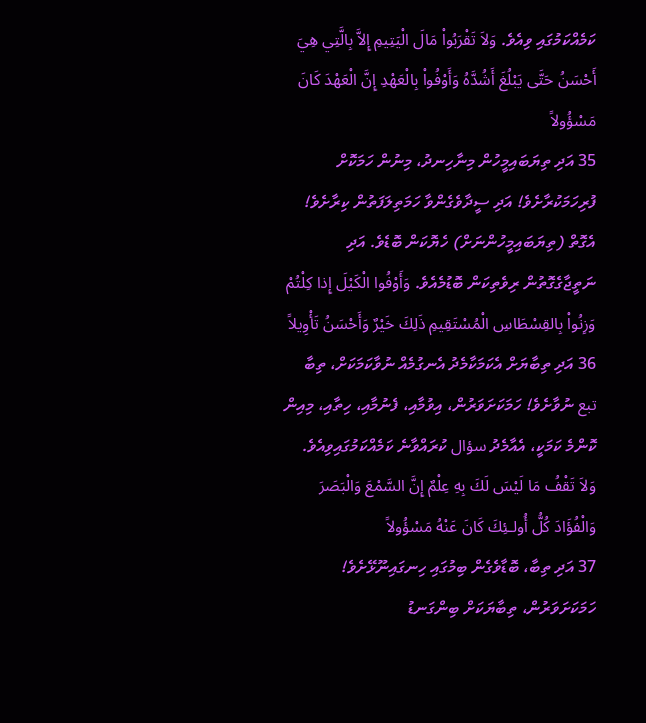ކަމެއްކަމުގައި ވިއެވެ. وَلاَ تَقْرَبُواْ مَالَ الْيَتِيمِ إِلاَّ بِالَّتِي هِيَ أَحْسَنُ حَتَّى يَبْلُغَ أَشُدَّهُ وَأَوْفُواْ بِالْعَهْدِ إِنَّ الْعَهْدَ كَانَ مَسْؤُولاً
35 އަދި ތިޔަބައިމީހުން މިނާހިނދު، މިނުން ހަމަކޮށް ފުރިހަމަކުރާށެވެ! އަދި ސީދާވެގެންވާ ހަމަތިލަފަތުން ކިރާށެވެ! އެގޮތް (ތިޔަބައިމީހުންނަށް) ހެޔޮކަން ބޮޑެވެ. އަދި ނަތީޖާގެގޮތުން ރިވެތިކަން ބޮޑުމެއެވެ. وَأَوْفُوا الْكَيْلَ إِذا كِلْتُمْ وَزِنُواْ بِالقِسْطَاسِ الْمُسْتَقِيمِ ذَلِكَ خَيْرٌ وَأَحْسَنُ تَأْوِيلاً
36 އަދި ތިބާޔަށް އެކަމަކާމެދު އެނގުމެއް ނުވާކަމަކަށް، ތިބާ تبع ނުވާށެވެ! ހަމަކަށަވަރުން، އިވުމާއި، ފެނުމާއި، ހިތާއި، މިއިން ކޮންމެ ކަމަކީ، އެއާމެދު سؤال ކުރައްވާނެ ކަމެއްކަމުގައިވިއެވެ. وَلاَ تَقْفُ مَا لَيْسَ لَكَ بِهِ عِلْمٌ إِنَّ السَّمْعَ وَالْبَصَرَ وَالْفُؤَادَ كُلُّ أُولـئِكَ كَانَ عَنْهُ مَسْؤُولاً
37 އަދި ތިބާ، ބޮޑާވެގެން ބިމުގައި ހިނގައިނޫޅޭށެވެ! ހަމަކަށަވަރުން، ތިބާޔަކަށް ބިންގަނޑު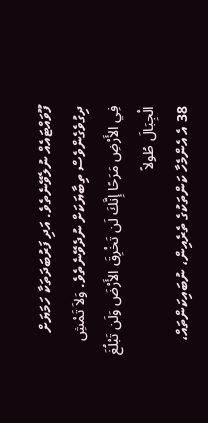ފޫވައްޓައެއް ނުލެވޭނެތެވެ. އަދި ފަރުބަދަތަކާ ހަމަޔަށް ދިގުވެގެންވެސް ތިބާޔަކަށް ނުދެވޭނެތެވެ. وَلاَ تَمْشِ فِي الأَرْضِ مَرَحًا إِنَّكَ لَن تَخْرِقَ الأَرْضَ وَلَن تَبْلُغَ الْجِبَالَ طُولاً
38 އެ އެންމެހާ ކަންތަކުގެ ތެރެއިން، ނުބައިކަންތައް،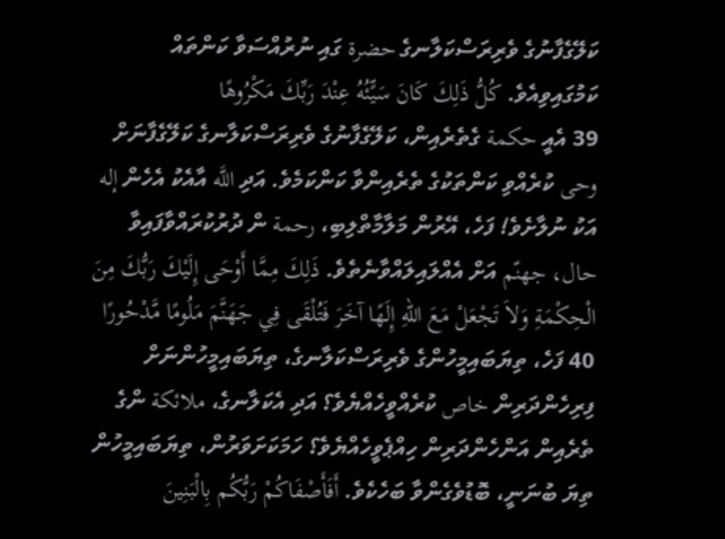ކަލޭގެފާނުގެ ވެރިރަސްކަލާނގެ حضرة ގައި ނުރުއްސަވާ ކަންތައް ކަމުގައިވިއެވެ. كُلُّ ذَلِكَ كَانَ سَيٍّئُهُ عِنْدَ رَبِّكَ مَكْرُوهًا
39 އެއީ حكمة ގެތެރެއިން، ކަލޭގެފާނުގެ ވެރިރަސްކަލާނގެ ކަލޭގެފާނަށް وحى ކުރެއްވި ކަންތަކުގެ ތެރެއިންވާ ކަންކަމެވެ. އަދި اللَّه އާއެކު އެހެން إله އަކު ނުލާށެވެ! ފަހެ، އޭރުން މަލާމާތްލިބި، رحمة ން ދުރުކުރައްވާފައިވާ حال، جهنّم އަށް އެއްލައިލައްވާނެތެވެ. ذَلِكَ مِمَّا أَوْحَى إِلَيْكَ رَبُّكَ مِنَ الْحِكْمَةِ وَلاَ تَجْعَلْ مَعَ اللّهِ إِلَهًا آخَرَ فَتُلْقَى فِي جَهَنَّمَ مَلُومًا مَّدْحُورًا
40 ފަހެ، ތިޔަބައިމީހުންގެ ވެރިރަސްކަލާނގެ، ތިޔަބައިމީހުންނަށް ފިރިހެންދަރިން خاص ކުރެއްވީހެއްޔެވެ؟ އަދި އެކަލާނގެ، ملائكة ންގެ ތެރެއިން އަންހެންދަރިން ހިއްޕެވީހެއްޔެވެ؟ ހަމަކަށަވަރުން، ތިޔަބައިމީހުން ތިޔަ ބުނަނީ، ބޮޑުވެގެންވާ ބަހެކެވެ. أَفَأَصْفَاكُمْ رَبُّكُم بِالْبَنِينَ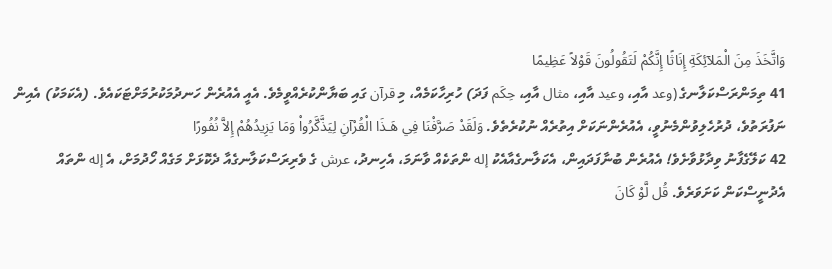وَاتَّخَذَ مِنَ الْمَلآئِكَةِ إِنَاثًا إِنَّكُمْ لَتَقُولُونَ قَوْلاً عَظِيمًا
41 ތިމަންރަސްކަލާނގެ (وعد އާއި، وعيد އާއި، مثال އާއި، حِكَم ފަދަ) ހުރިހާކަމެއް، މި قرآن ގައި ބަޔާންކުރެއްވީމެވެ. އެއީ އެއުރެން ހަނދުމަކުރުމަށްޓަކައެވެ. (އެކަމަކު) އެއިން ނަފުރަތުވެ، ދުރުހެލިވުންމެނުވީ، އެއުރެންނަކަށް އިތުރެއް ނުކުރެތެވެ. وَلَقَدْ صَرَّفْنَا فِي هَـذَا الْقُرْآنِ لِيَذَّكَّرُواْ وَمَا يَزِيدُهُمْ إِلاَّ نُفُورًا
42 ކަލޭގެފާނު ވިދާޅުވާށެވެ! އެއުރެން ބުނާފަދައިން، އެކަލާނގެއާއެކު إله ންތަކެއް ވާނަމަ، އެހިނދު، عرش ގެ ވެރިރަސްކަލާނގެއާ ދެކޮޅަށް މަގެއް ހޯދުމަށް، އެ إله ންތައް އެދުނީސްކަން ކަށަވަރެވެ. قُل لَّوْ كَانَ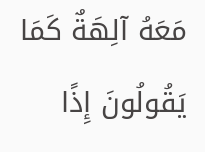مَعَهُ آلِهَةٌ كَمَا يَقُولُونَ إِذًا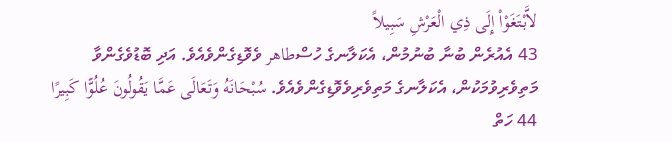لاَّبْتَغَوْاْ إِلَى ذِي الْعَرْشِ سَبِيلاً
43 އެއުރެން ބުނާ ބުނުމުން، އެކަލާނގެ ހުސްطاهر ވެވޮޑިގެންވެއެވެ. އަދި ބޮޑުވެގެންވާ މަތިވެރިވުމަކުން، އެކަލާނގެ މަތިވެރިވެވޮޑިގެންވެއެވެ. سُبْحَانَهُ وَتَعَالَى عَمَّا يَقُولُونَ عُلُوًّا كَبِيرًا
44 ހަތް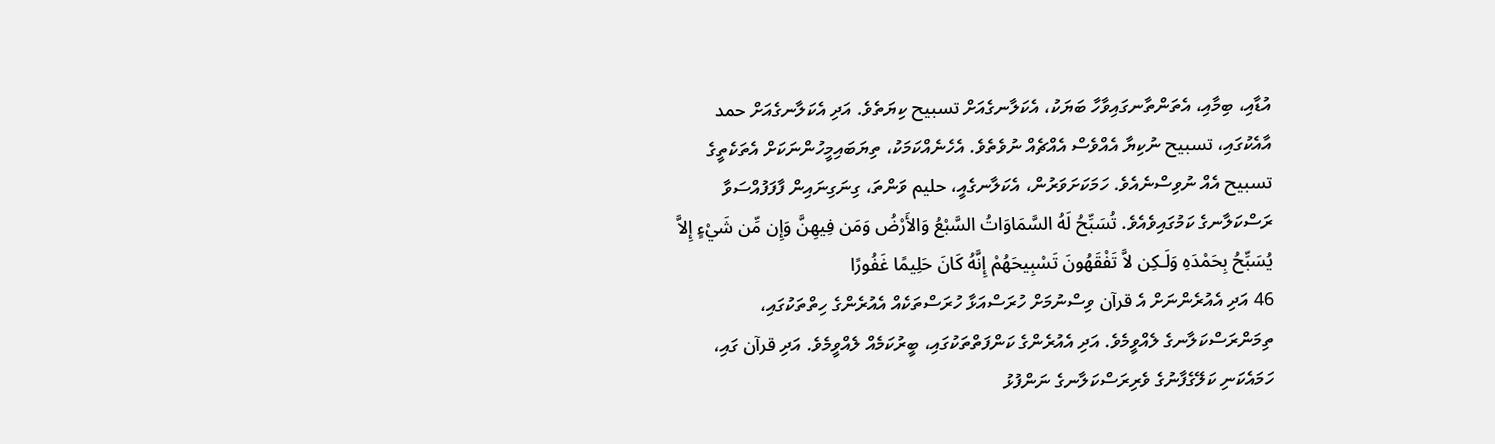އުޑާއި، ބިމާއި، އެތަންތާނގައިވާހާ ބަޔަކު، އެކަލާނގެއަށް تسبيح ކިޔަތެވެ. އަދި އެކަލާނގެއަށް حمد އާއެކުގައި، تسبيح ނުކިޔާ އެއްވެސް އެއްޗެއް ނުވެތެވެ. އެހެނެއްކަމަކު، ތިޔަބައިމީހުންނަކަށް އެތަކެތީގެ تسبيح އެއް ނުވިސްނެއެވެ. ހަމަކަށަވަރުން، އެކަލާނގެއީ، حليم ވަންތަ، ގިނަގިނައިން ފާފަފުއްސަވާ ރަސްކަލާނގެ ކަމުގައިވެއެވެ. تُسَبِّحُ لَهُ السَّمَاوَاتُ السَّبْعُ وَالأَرْضُ وَمَن فِيهِنَّ وَإِن مِّن شَيْءٍ إِلاَّ يُسَبِّحُ بِحَمْدَهِ وَلَـكِن لاَّ تَفْقَهُونَ تَسْبِيحَهُمْ إِنَّهُ كَانَ حَلِيمًا غَفُورًا
46 އަދި އެއުރެންނަށް އެ قرآن ވިސްނުމަށް ހުރަސްއަޅާ ހުރަސްތަކެއް އެއުރެންގެ ހިތްތަކުގައި، ތިމަންރަސްކަލާނގެ ލެއްވީމެވެ. އަދި އެއުރެންގެ ކަންފަތްތަކުގައި، ބީރުކަމެއް ލެއްވީމެވެ. އަދި قرآن ގައި، ހަމައެކަނި ކަލޭގެފާނުގެ ވެރިރަސްކަލާނގެ ނަންފުޅު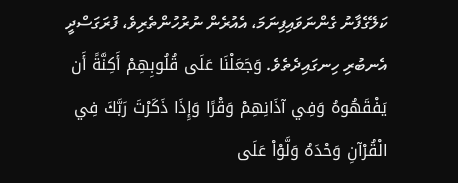ކަލޭގެފާނު ގެންނަވައިފިނަމަ، އެއުރެން ނުރުހުންތެރިވެ، ފުރަގަސްދީ އެނބުރި ހިނގައިދެތެވެ. وَجَعَلْنَا عَلَى قُلُوبِهِمْ أَكِنَّةً أَن يَفْقَهُوهُ وَفِي آذَانِهِمْ وَقْرًا وَإِذَا ذَكَرْتَ رَبَّكَ فِي الْقُرْآنِ وَحْدَهُ وَلَّوْاْ عَلَى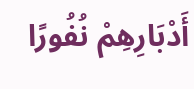أَدْبَارِهِمْ نُفُورًا